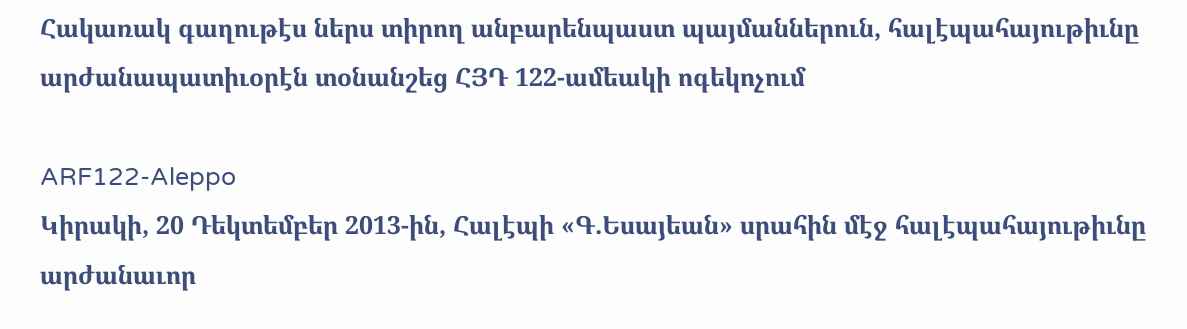Հակառակ գաղութէս ներս տիրող անբարենպաստ պայմաններուն, հալէպահայութիւնը արժանապատիւօրէն տօնանշեց ՀՅԴ 122-ամեակի ոգեկոչում

ARF122-Aleppo
Կիրակի, 20 Դեկտեմբեր 2013-ին, Հալէպի «Գ.Եսայեան» սրահին մէջ հալէպահայութիւնը արժանաւոր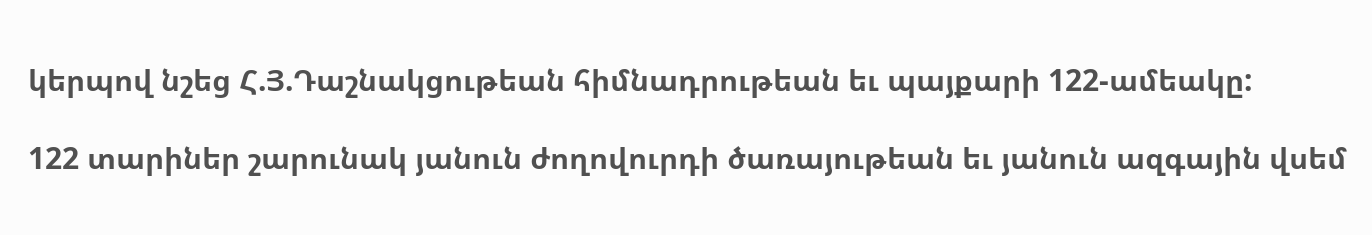կերպով նշեց Հ.Յ.Դաշնակցութեան հիմնադրութեան եւ պայքարի 122-ամեակը:

122 տարիներ շարունակ յանուն ժողովուրդի ծառայութեան եւ յանուն ազգային վսեմ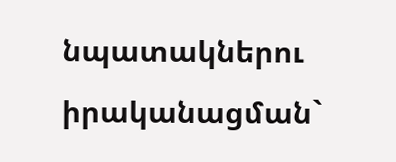նպատակներու իրականացման`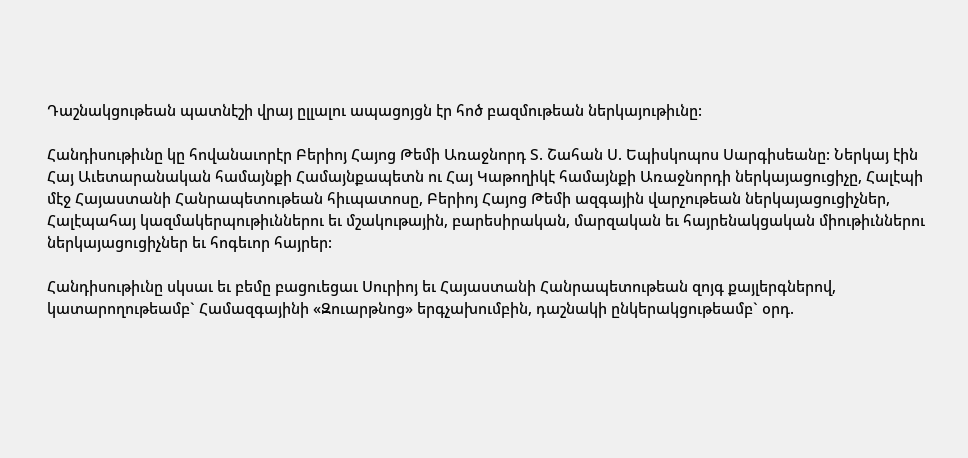Դաշնակցութեան պատնէշի վրայ ըլլալու ապացոյցն էր հոծ բազմութեան ներկայութիւնը:

Հանդիսութիւնը կը հովանաւորէր Բերիոյ Հայոց Թեմի Առաջնորդ Տ. Շահան Ս. Եպիսկոպոս Սարգիսեանը: Ներկայ էին Հայ Աւետարանական համայնքի Համայնքապետն ու Հայ Կաթողիկէ համայնքի Առաջնորդի ներկայացուցիչը, Հալէպի մէջ Հայաստանի Հանրապետութեան հիւպատոսը, Բերիոյ Հայոց Թեմի ազգային վարչութեան ներկայացուցիչներ, Հալէպահայ կազմակերպութիւններու եւ մշակութային, բարեսիրական, մարզական եւ հայրենակցական միութիւններու ներկայացուցիչներ եւ հոգեւոր հայրեր:

Հանդիսութիւնը սկսաւ եւ բեմը բացուեցաւ Սուրիոյ եւ Հայաստանի Հանրապետութեան զոյգ քայլերգներով, կատարողութեամբ` Համազգայինի «Զուարթնոց» երգչախումբին, դաշնակի ընկերակցութեամբ` օրդ.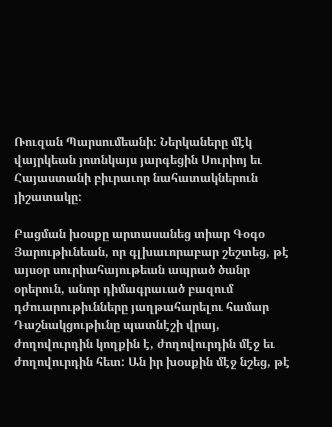Ռուզան Պարսումեանի: Ներկաները մէկ վայրկեան յոտնկայս յարգեցին Սուրիոյ եւ Հայաստանի բիւրաւոր նահատակներուն յիշատակը:

Բացման խօսքը արտասանեց տիար Գօգօ Յարութիւնեան, որ գլխաւորաբար շեշտեց, թէ այսօր սուրիահայութեան ապրած ծանր օրերուն, անոր դիմագրաւած բազում դժուարութիւնները յաղթահարելու համար Դաշնակցութիւնը պատնէշի վրայ, ժողովուրդին կողքին է, ժողովուրդին մէջ եւ ժողովուրդին հետ: Ան իր խօսքին մէջ նշեց, թէ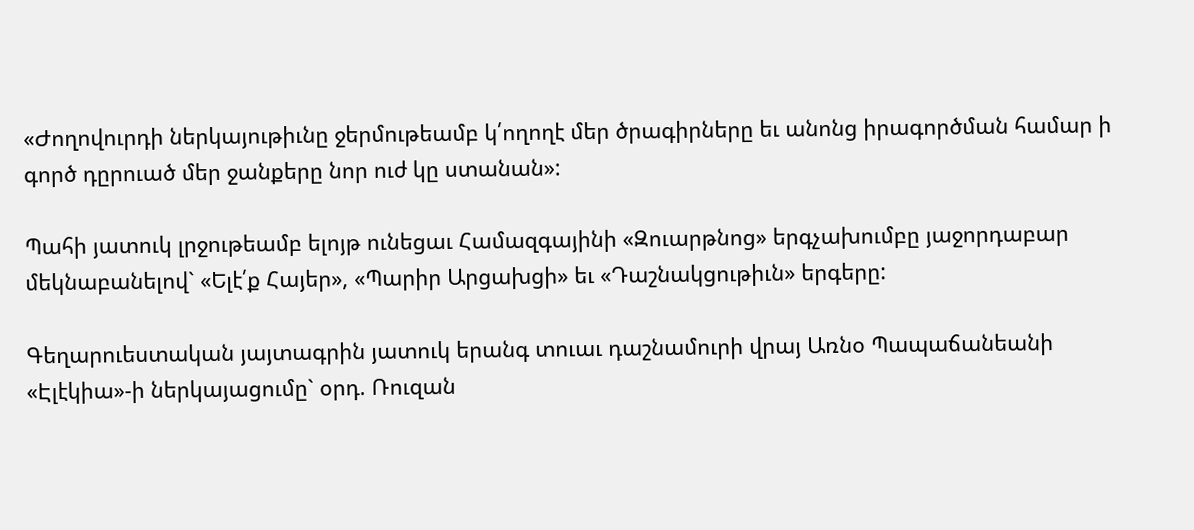«Ժողովուրդի ներկայութիւնը ջերմութեամբ կ՛ողողէ մեր ծրագիրները եւ անոնց իրագործման համար ի գործ դըրուած մեր ջանքերը նոր ուժ կը ստանան»:

Պահի յատուկ լրջութեամբ ելոյթ ունեցաւ Համազգայինի «Զուարթնոց» երգչախումբը յաջորդաբար մեկնաբանելով` «Ելէ՛ք Հայեր», «Պարիր Արցախցի» եւ «Դաշնակցութիւն» երգերը:

Գեղարուեստական յայտագրին յատուկ երանգ տուաւ դաշնամուրի վրայ Առնօ Պապաճանեանի «Էլէկիա»-ի ներկայացումը` օրդ. Ռուզան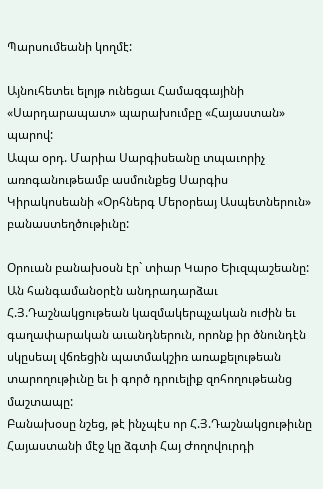Պարսումեանի կողմէ:

Այնուհետեւ ելոյթ ունեցաւ Համազգայինի «Սարդարապատ» պարախումբը «Հայաստան» պարով:
Ապա օրդ. Մարիա Սարգիսեանը տպաւորիչ առոգանութեամբ ասմունքեց Սարգիս Կիրակոսեանի «Օրհներգ Մերօրեայ Ասպետներուն» բանաստեղծութիւնը:

Օրուան բանախօսն էր` տիար Կարօ Եիւզպաշեանը: Ան հանգամանօրէն անդրադարձաւ Հ.Յ.Դաշնակցութեան կազմակերպչական ուժին եւ գաղափարական աւանդներուն, որոնք իր ծնունդէն սկըսեալ վճռեցին պատմակշիռ առաքելութեան տարողութիւնը եւ ի գործ դրուելիք զոհողութեանց մաշտապը:
Բանախօսը նշեց, թէ ինչպէս որ Հ.Յ.Դաշնակցութիւնը Հայաստանի մէջ կը ձգտի Հայ Ժողովուրդի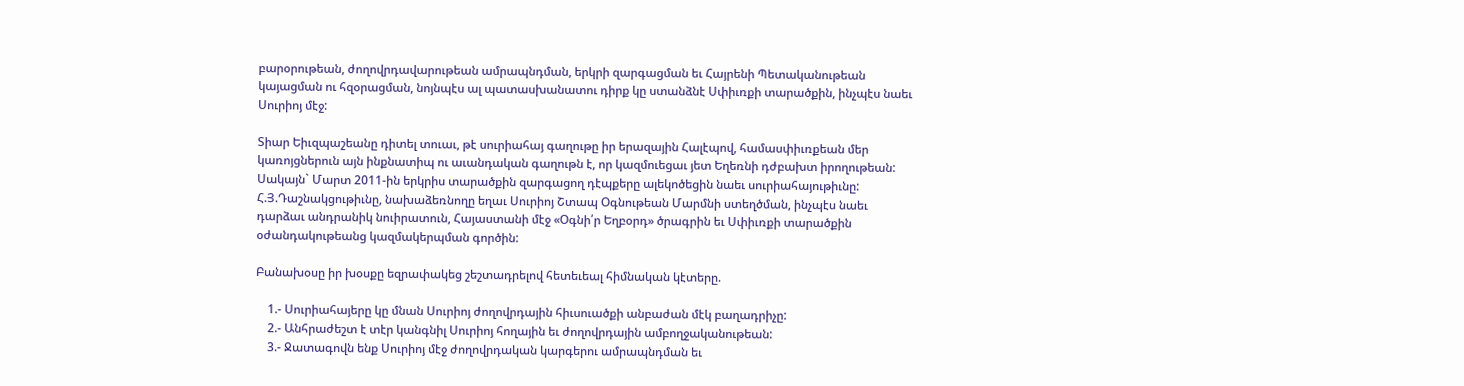բարօրութեան, ժողովրդավարութեան ամրապնդման, երկրի զարգացման եւ Հայրենի Պետականութեան կայացման ու հզօրացման, նոյնպէս ալ պատասխանատու դիրք կը ստանձնէ Սփիւռքի տարածքին, ինչպէս նաեւ Սուրիոյ մէջ:

Տիար Եիւզպաշեանը դիտել տուաւ, թէ սուրիահայ գաղութը իր երազային Հալէպով, համասփիւռքեան մեր կառոյցներուն այն ինքնատիպ ու աւանդական գաղութն է, որ կազմուեցաւ յետ Եղեռնի դժբախտ իրողութեան: Սակայն` Մարտ 2011-ին երկրիս տարածքին զարգացող դէպքերը ալեկոծեցին նաեւ սուրիահայութիւնը: Հ.Յ.Դաշնակցութիւնը, նախաձեռնողը եղաւ Սուրիոյ Շտապ Օգնութեան Մարմնի ստեղծման, ինչպէս նաեւ դարձաւ անդրանիկ նուիրատուն, Հայաստանի մէջ «Օգնի՛ր Եղբօրդ» ծրագրին եւ Սփիւռքի տարածքին օժանդակութեանց կազմակերպման գործին:

Բանախօսը իր խօսքը եզրափակեց շեշտադրելով հետեւեալ հիմնական կէտերը.

    1.- Սուրիահայերը կը մնան Սուրիոյ ժողովրդային հիւսուածքի անբաժան մէկ բաղադրիչը:
    2.- Անհրաժեշտ է տէր կանգնիլ Սուրիոյ հողային եւ ժողովրդային ամբողջականութեան:
    3.- Ջատագովն ենք Սուրիոյ մէջ ժողովրդական կարգերու ամրապնդման եւ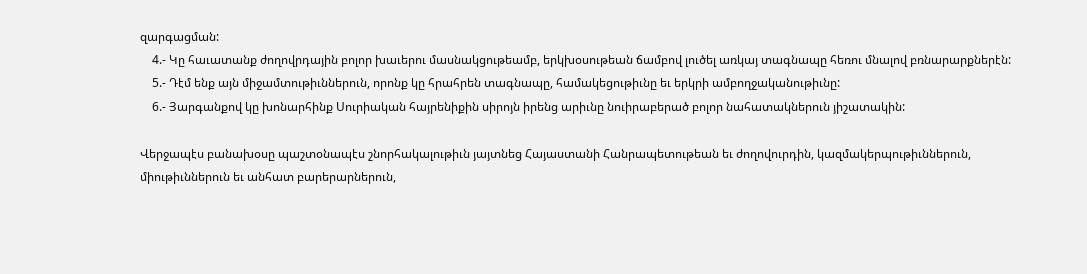զարգացման:
    4.- Կը հաւատանք ժողովրդային բոլոր խաւերու մասնակցութեամբ, երկխօսութեան ճամբով լուծել առկայ տագնապը հեռու մնալով բռնարարքներէն:
    5.- Դէմ ենք այն միջամտութիւններուն, որոնք կը հրահրեն տագնապը, համակեցութիւնը եւ երկրի ամբողջականութիւնը:
    6.- Յարգանքով կը խոնարհինք Սուրիական հայրենիքին սիրոյն իրենց արիւնը նուիրաբերած բոլոր նահատակներուն յիշատակին:

Վերջապէս բանախօսը պաշտօնապէս շնորհակալութիւն յայտնեց Հայաստանի Հանրապետութեան եւ ժողովուրդին, կազմակերպութիւններուն, միութիւններուն եւ անհատ բարերարներուն,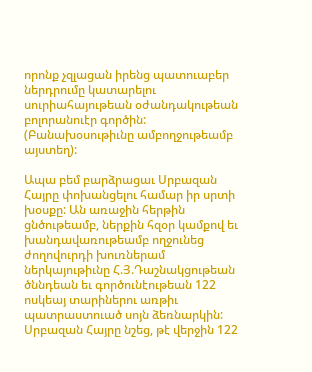որոնք չզլացան իրենց պատուաբեր ներդրումը կատարելու սուրիահայութեան օժանդակութեան բոլորանուէր գործին: (Բանախօսութիւնը ամբողջութեամբ այստեղ):

Ապա բեմ բարձրացաւ Սրբազան Հայրը փոխանցելու համար իր սրտի խօսքը: Ան առաջին հերթին ցնծութեամբ, ներքին հզօր կամքով եւ խանդավառութեամբ ողջունեց ժողովուրդի խուռներամ ներկայութիւնը Հ.Յ.Դաշնակցութեան ծննդեան եւ գործունէութեան 122 ոսկեայ տարիներու առթիւ պատրաստուած սոյն ձեռնարկին: Սրբազան Հայրը նշեց, թէ վերջին 122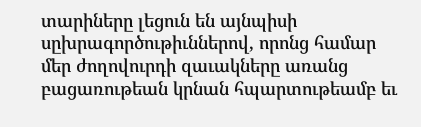տարիները լեցուն են այնպիսի սըխրագործութիւններով, որոնց համար մեր ժողովուրդի զաւակները առանց բացառութեան կրնան հպարտութեամբ եւ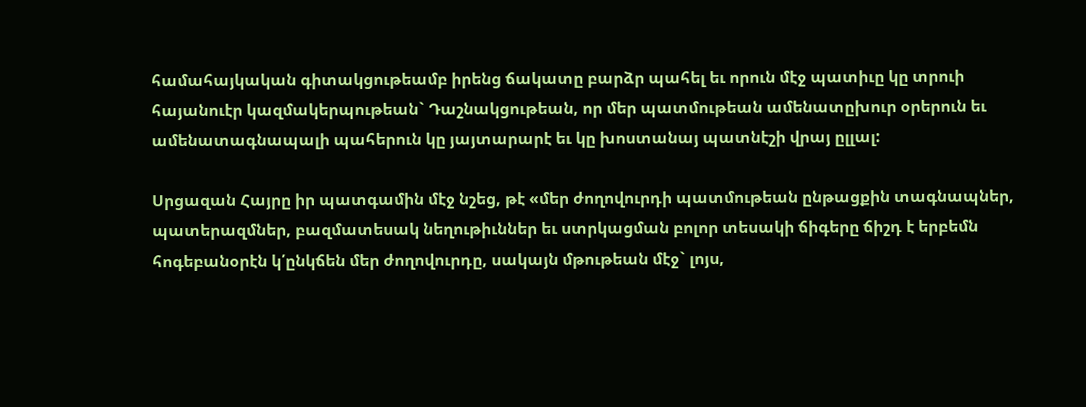համահայկական գիտակցութեամբ իրենց ճակատը բարձր պահել եւ որուն մէջ պատիւը կը տրուի հայանուէր կազմակերպութեան` Դաշնակցութեան, որ մեր պատմութեան ամենատըխուր օրերուն եւ ամենատագնապալի պահերուն կը յայտարարէ եւ կը խոստանայ պատնէշի վրայ ըլլալ:

Սրցազան Հայրը իր պատգամին մէջ նշեց, թէ «մեր ժողովուրդի պատմութեան ընթացքին տագնապներ, պատերազմներ, բազմատեսակ նեղութիւններ եւ ստրկացման բոլոր տեսակի ճիգերը ճիշդ է երբեմն հոգեբանօրէն կ՛ընկճեն մեր ժողովուրդը, սակայն մթութեան մէջ` լոյս,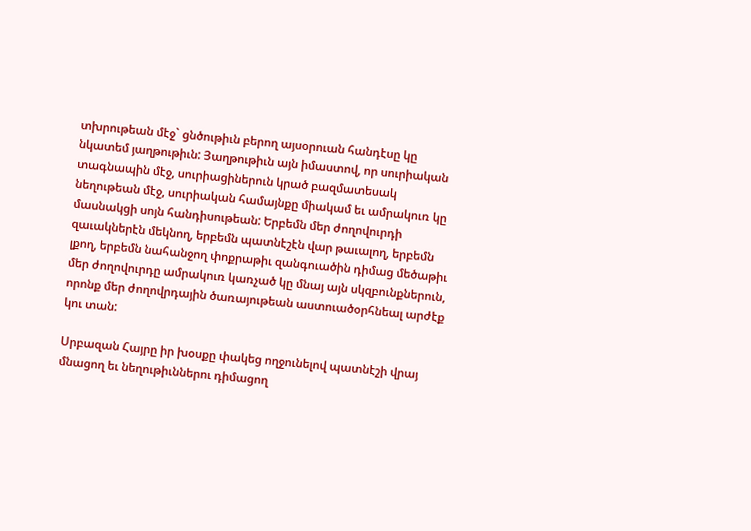տխրութեան մէջ` ցնծութիւն բերող այսօրուան հանդէսը կը նկատեմ յաղթութիւն: Յաղթութիւն այն իմաստով, որ սուրիական տագնապին մէջ, սուրիացիներուն կրած բազմատեսակ նեղութեան մէջ, սուրիական համայնքը միակամ եւ ամրակուռ կը մասնակցի սոյն հանդիսութեան: Երբեմն մեր ժողովուրդի զաւակներէն մեկնող, երբեմն պատնէշէն վար թաւալող, երբեմն լքող, երբեմն նահանջող փոքրաթիւ զանգուածին դիմաց մեծաթիւ մեր ժողովուրդը ամրակուռ կառչած կը մնայ այն սկզբունքներուն, որոնք մեր ժողովրդային ծառայութեան աստուածօրհնեալ արժէք կու տան:

Սրբազան Հայրը իր խօսքը փակեց ողջունելով պատնէշի վրայ մնացող եւ նեղութիւններու դիմացող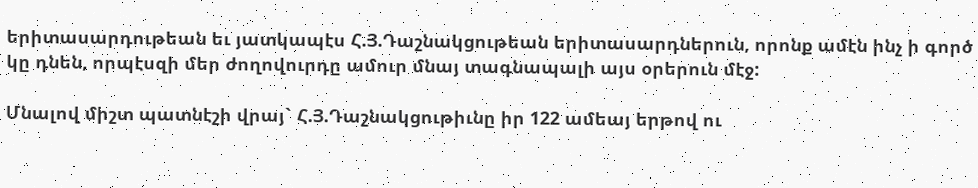երիտասարդութեան եւ յատկապէս Հ.Յ.Դաշնակցութեան երիտասարդներուն, որոնք ամէն ինչ ի գործ կը դնեն, որպէսզի մեր ժողովուրդը ամուր մնայ տագնապալի այս օրերուն մէջ:

Մնալով միշտ պատնէշի վրայ` Հ.Յ.Դաշնակցութիւնը իր 122 ամեայ երթով ու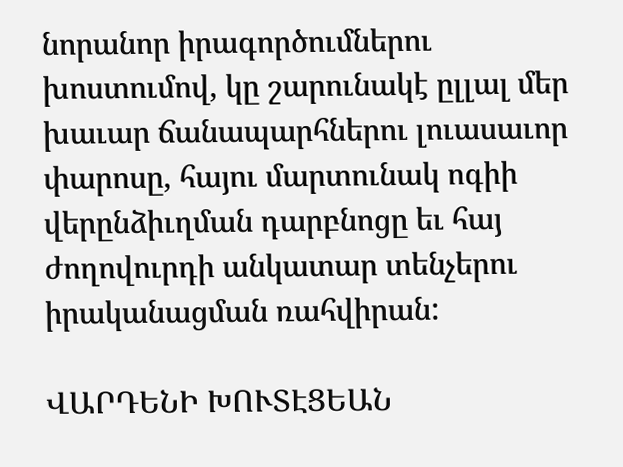նորանոր իրագործումներու խոստումով, կը շարունակէ ըլլալ մեր խաւար ճանապարհներու լուասաւոր փարոսը, հայու մարտունակ ոգիի վերընձիւղման դարբնոցը եւ հայ ժողովուրդի անկատար տենչերու իրականացման ռահվիրան:

ՎԱՐԴԵՆԻ ԽՈՒՏԷՑԵԱՆ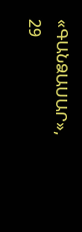«ԳԱՆՁԱՍԱՐ», 29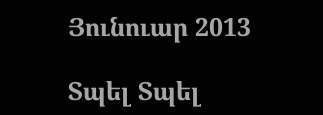Յունուար 2013

Տպել Տպել